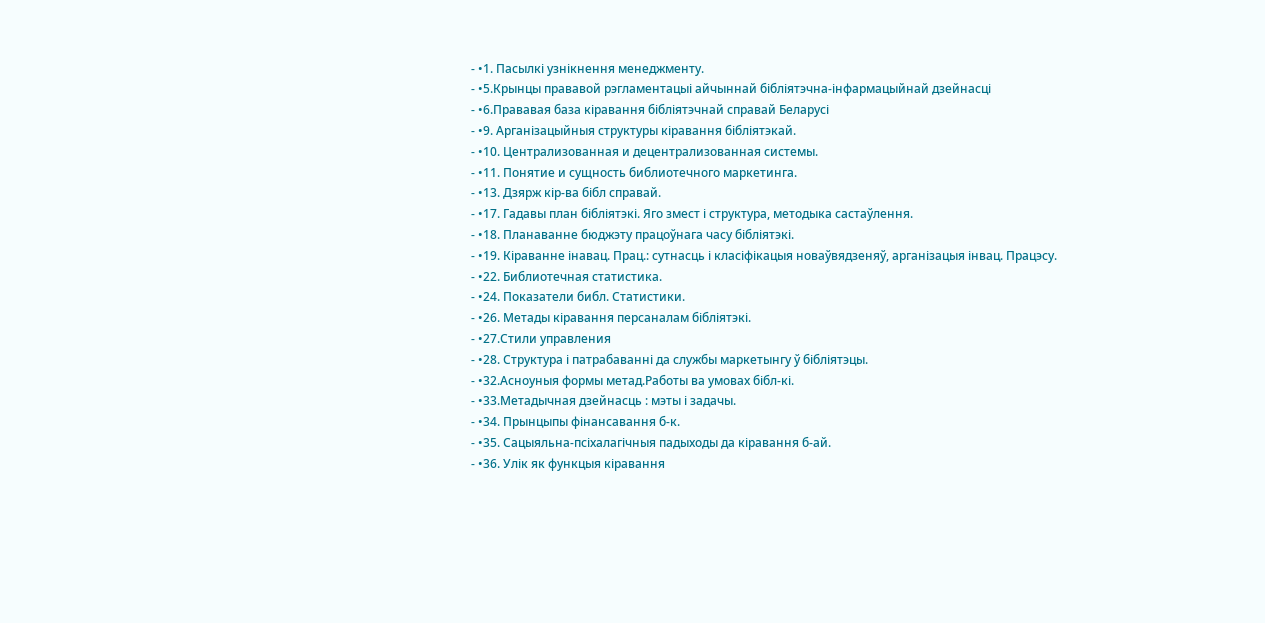- •1. Пасылкі узнікнення менеджменту.
- •5.Крынцы прававой рэгламентацыі айчыннай бібліятэчна-інфармацыйнай дзейнасці
- •6.Прававая база кіравання бібліятэчнай справай Беларусі
- •9. Арганізацыйныя структуры кіравання бібліятэкай.
- •10. Централизованная и децентрализованная системы.
- •11. Понятие и сущность библиотечного маркетинга.
- •13. Дзярж кір-ва бібл справай.
- •17. Гадавы план бібліятэкі. Яго змест і структура, методыка састаўлення.
- •18. Планаванне бюджэту працоўнага часу бібліятэкі.
- •19. Кіраванне інавац. Прац.: сутнасць і класіфікацыя новаўвядзеняў, арганізацыя інвац. Працэсу.
- •22. Библиотечная статистика.
- •24. Показатели библ. Статистики.
- •26. Метады кіравання персаналам бібліятэкі.
- •27.Стили управления
- •28. Структура і патрабаванні да службы маркетынгу ў бібліятэцы.
- •32.Асноуныя формы метад.Работы ва умовах бібл-кі.
- •33.Метадычная дзейнасць : мэты і задачы.
- •34. Прынцыпы фінансавання б-к.
- •35. Сацыяльна-псіхалагічныя падыходы да кіравання б-ай.
- •36. Улік як функцыя кіравання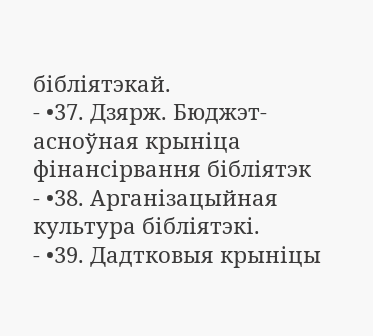бібліятэкай.
- •37. Дзярж. Бюджэт- асноўная крыніца фінансірвання бібліятэк
- •38. Арганізацыйная культура бібліятэкі.
- •39. Дадтковыя крыніцы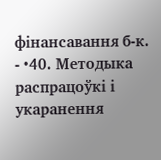фінансавання б-к.
- •40. Методыка распрацоўкі і укаранення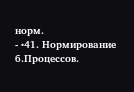норм.
- •41. Нормирование б.Процессов.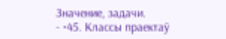Значение, задачи.
- •45. Классы праектаў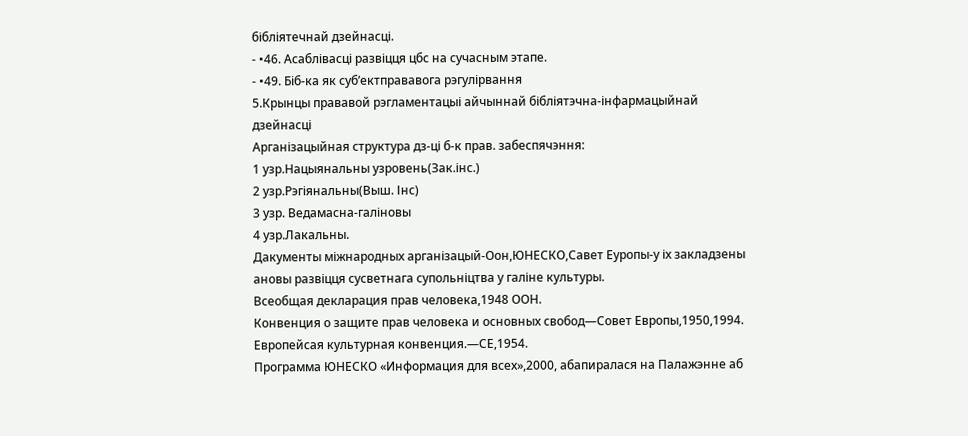бібліятечнай дзейнасці.
- •46. Асаблівасці развіцця цбс на сучасным этапе.
- •49. Біб-ка як суб’ектправавога рэгулірвання
5.Крынцы прававой рэгламентацыі айчыннай бібліятэчна-інфармацыйнай дзейнасці
Арганізацыйная структура дз-ці б-к прав. забеспячэння:
1 узр.Нацыянальны узровень(Зак.інс.)
2 узр.Рэгіянальны(Выш. Інс)
3 узр. Ведамасна-галіновы
4 узр.Лакальны.
Дакументы міжнародных арганізацый-Оон,ЮНЕСКО,Савет Еуропы-у іх закладзены ановы развіцця сусветнага супольніцтва у галіне культуры.
Всеобщая декларация прав человека,1948 ООН.
Конвенция о защите прав человека и основных свобод—Совет Европы,1950,1994.
Европейсая культурная конвенция.—СЕ,1954.
Программа ЮНЕСКО «Информация для всех»,2000, абапиралася на Палажэнне аб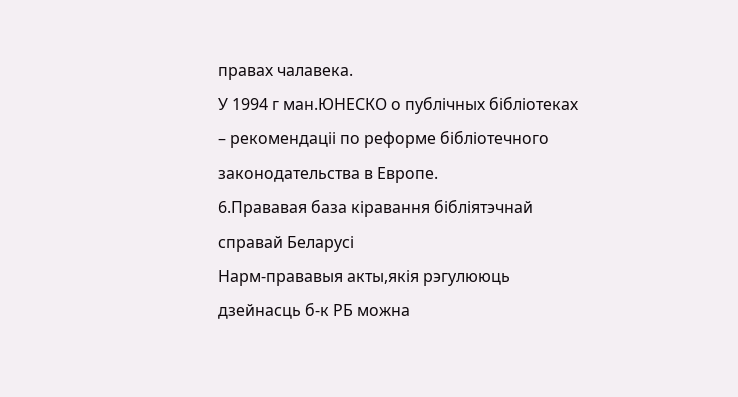правах чалавека.
У 1994 г ман.ЮНЕСКО о публічных бібліотеках – рекомендаціі по реформе бібліотечного законодательства в Европе.
6.Прававая база кіравання бібліятэчнай справай Беларусі
Нарм-прававыя акты,якія рэгулююць дзейнасць б-к РБ можна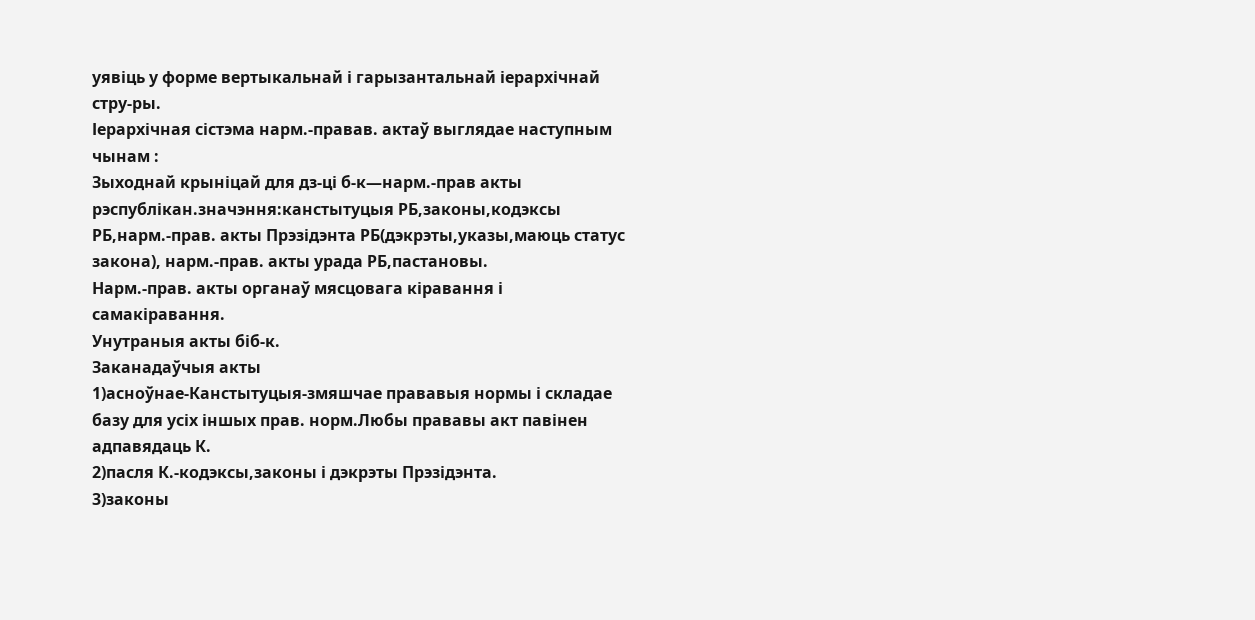уявіць у форме вертыкальнай і гарызантальнай іерархічнай стру-ры.
Іерархічная сістэма нарм.-правав. актаў выглядае наступным чынам :
Зыходнай крыніцай для дз-ці б-к—нарм.-прав акты рэспублікан.значэння:канстытуцыя РБ,законы,кодэксы РБ,нарм.-прав. акты Прэзідэнта РБ(дэкрэты,указы,маюць статус закона), нарм.-прав. акты урада РБ,пастановы.
Нарм.-прав. акты органаў мясцовага кіравання і самакіравання.
Унутраныя акты біб-к.
Заканадаўчыя акты
1)асноўнае-Канстытуцыя-змяшчае прававыя нормы і складае базу для усіх іншых прав. норм.Любы прававы акт павінен адпавядаць К.
2)пасля К.-кодэксы,законы і дэкрэты Прэзідэнта.
3)законы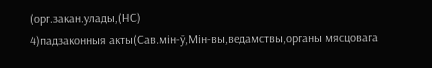(орг.закан.улады,(НС)
4)падзаконныя акты(Сав.мін-ў,Мін-вы,ведамствы,органы мясцовага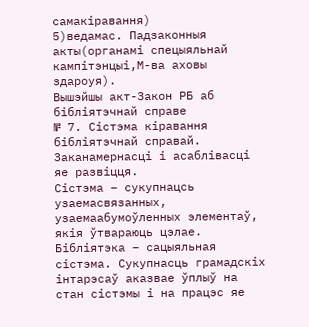самакіравання)
5)ведамас. Падзаконныя акты(органамі спецыяльнай кампітэнцыі,М-ва аховы здароуя).
Вышэйшы акт-Закон РБ аб бібліятэчнай справе
№ 7. Сістэма кіравання бібліятэчнай справай. Заканамернасці і асаблівасці яе развіцця.
Сістэма – сукупнацсь узаемасвязанных, узаемаабумоўленных элементаў, якія ўтвараюць цэлае. Бібліятэка – сацыяльная сістэма. Сукупнасць грамадскіх інтарэсаў аказвае ўплыў на стан сістэмы і на працэс яе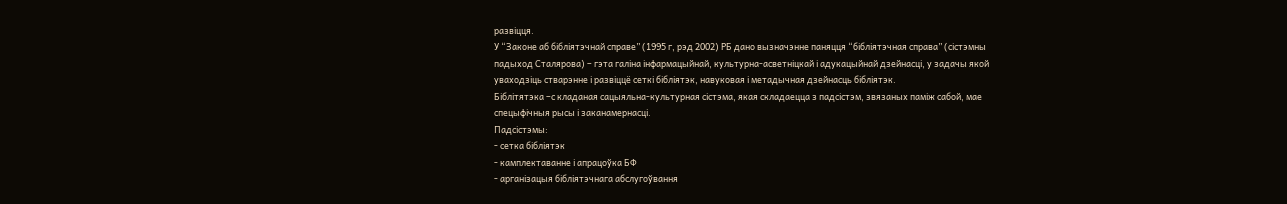развіцця.
У “Законе аб бібліятэчнай справе” (1995 г, рэд 2002) РБ дано вызначэнне паняцця “бібліятэчная справа” (сістэмны падыход Сталярова) – гэта галіна інфармацыйнай, культурна-асветніцкай і адукацыйнай дзейнасці, у задачы якой уваходзіць стварэнне і развіццё сеткі бібліятэк, навуковая і метадычная дзейнасць бібліятэк.
Біблітятэка –с кладаная сацыяльна-культурная сістэма, якая складаецца з падсістэм, звязаных паміж сабой, мае спецыфічныя рысы і заканамернасці.
Падсістэмы:
- сетка бібліятэк
- камплектаванне і апрацоўка БФ
- арганізацыя бібліятэчнага абслугоўвання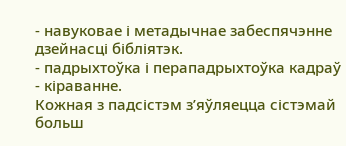- навуковае і метадычнае забеспячэнне дзейнасці бібліятэк.
- падрыхтоўка і перападрыхтоўка кадраў
- кіраванне.
Кожная з падсістэм з’яўляецца сістэмай больш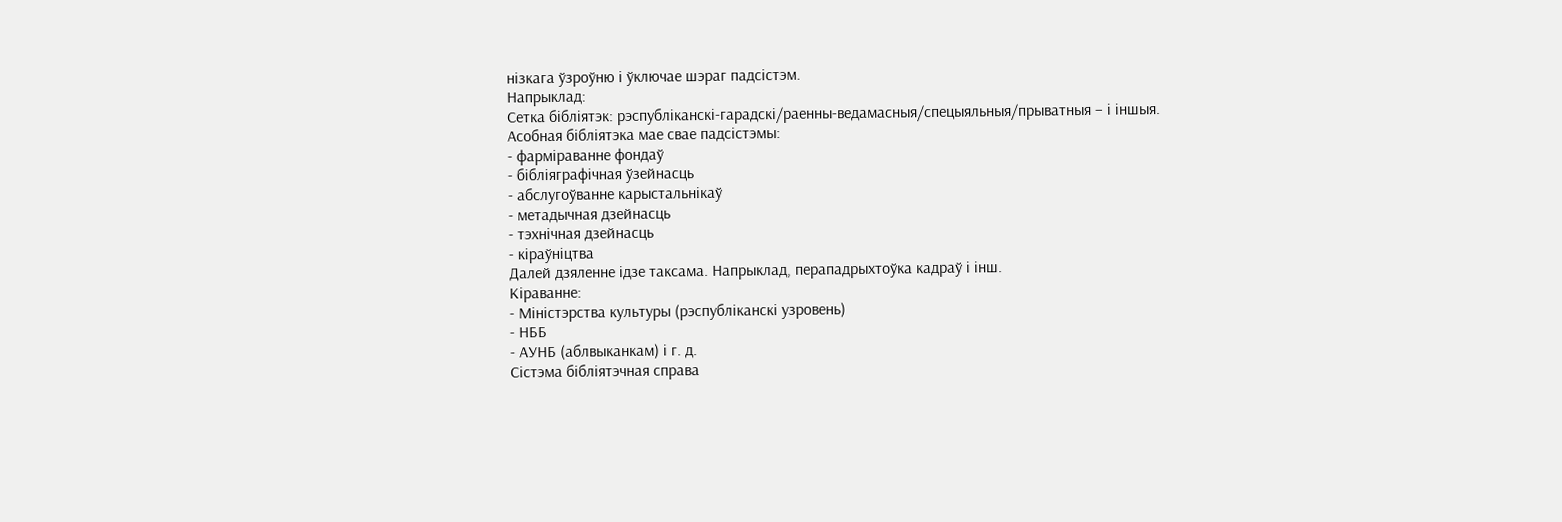нізкага ўзроўню і ўключае шэраг падсістэм.
Напрыклад:
Сетка бібліятэк: рэспубліканскі-гарадскі/раенны-ведамасныя/спецыяльныя/прыватныя – і іншыя.
Асобная бібліятэка мае свае падсістэмы:
- фарміраванне фондаў
- бібліяграфічная ўзейнасць
- абслугоўванне карыстальнікаў
- метадычная дзейнасць
- тэхнічная дзейнасць
- кіраўніцтва
Далей дзяленне ідзе таксама. Напрыклад, перападрыхтоўка кадраў і інш.
Кіраванне:
- Міністэрства культуры (рэспубліканскі узровень)
- НББ
- АУНБ (аблвыканкам) і г. д.
Сістэма бібліятэчная справа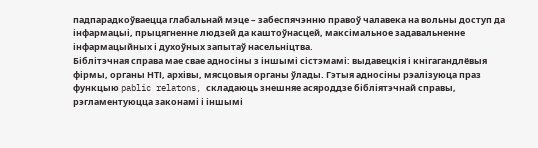падпарадкоўваецца глабальнай мэце – забеспячэнню правоў чалавека на вольны доступ да інфармацыі, прыцягненне людзей да каштоўнасцей, максімальное задавальненне інфармацыйных і духоўных запытаў насельніцтва.
Біблітэчная справа мае свае адносіны з іншымі сістэмамі: выдавецкія і кнігагандлёвыя фірмы, органы НТІ, архівы, мясцовыя органы ўлады. Гэтыя адносіны рэалізуюца праз функцыю pablic relatons, складаюць знешняе асяроддзе бібліятэчнай справы, рэгламентуюцца законамі і іншымі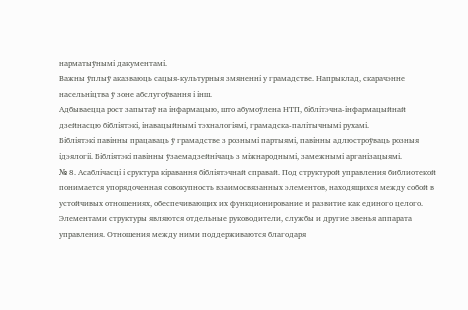нарматыўнымі дакументамі.
Важны ўплыў аказваюць сацыя-культурныя змяненні у грамадстве. Напрыклад, скарачэнне насельніцтва ў зоне абслугоўвання і інш.
Адбываецца рост запытаў на інфармацыю, што абумоўлена НТП, біблітэчна-інфармацыйнай дзейнасцю бібліятэкі, інавацыйнымі тэхналогіямі, грамадска-палітычнымі рухамі.
Бібліятэкі павінны працаваць ў грамадстве з рознымі партыямі, павінны адлюстроўваць розныя ідэялогіі. Бібліятэкі павінны ўзаемадзейнічаць з міжнароднымі, замежнымі арганізацыямі.
№ 8. Асаблічасці і сруктура кіравання бібліятэчнай справай. Под структурой управления библиотекой понимается упорядоченная совокупность взаимосвязанных элементов, находящихся между собой в устойчивых отношениях, обеспечивающих их функционирование и развитие как единого целого. Элементами структуры являются отдельные руководители, службы и другие звенья аппарата управления. Отношения между ними поддерживаются благодаря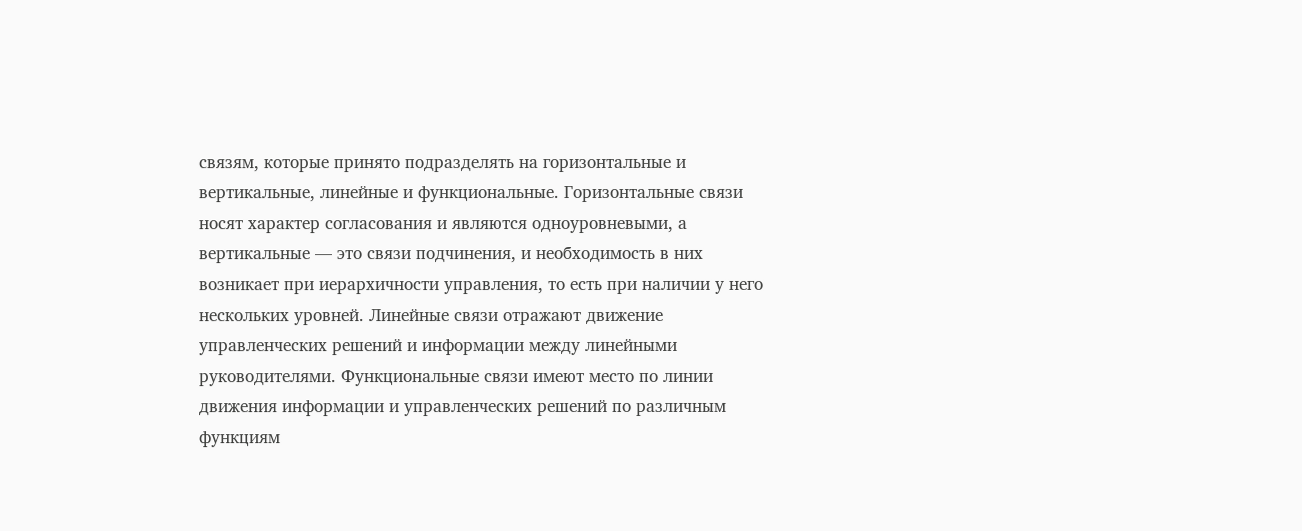связям, которые принято подразделять на горизонтальные и вертикальные, линейные и функциональные. Горизонтальные связи носят характер согласования и являются одноуровневыми, а вертикальные — это связи подчинения, и необходимость в них возникает при иерархичности управления, то есть при наличии у него нескольких уровней. Линейные связи отражают движение управленческих решений и информации между линейными руководителями. Функциональные связи имеют место по линии движения информации и управленческих решений по различным функциям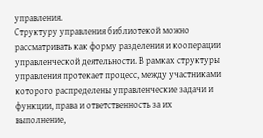управления.
Структуру управления библиотекой можно рассматривать как форму разделения и кооперации управленческой деятельности. В рамках структуры управления протекает процесс, между участниками которого распределены управленческие задачи и функции, права и ответственность за их выполнение,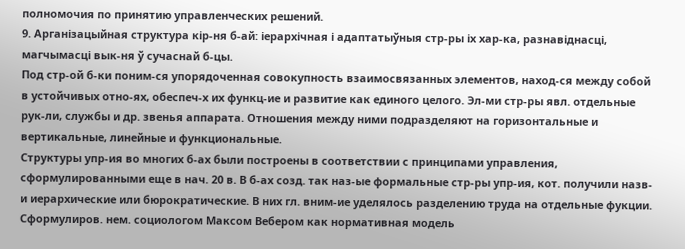полномочия по принятию управленческих решений.
9. Арганізацыйная структура кір-ня б-ай: іерархічная і адаптатыўныя стр-ры іх хар-ка, разнавіднасці, магчымасці вык-ня ў сучаснай б-цы.
Под стр-ой б-ки поним-ся упорядоченная совокупность взаимосвязанных элементов, наход-ся между собой в устойчивых отно-ях, обеспеч-х их функц-ие и развитие как единого целого. Эл-ми стр-ры явл. отдельные рук-ли, службы и др. звенья аппарата. Отношения между ними подразделяют на горизонтальные и вертикальные, линейные и функциональные.
Структуры упр-ия во многих б-ах были построены в соответствии с принципами управления, сформулированными еще в нач. 20 в. В б-ах созд. так наз-ые формальные стр-ры упр-ия, кот. получили назв-и иерархические или бюрократические. В них гл. вним-ие уделялось разделению труда на отдельные фукции. Сформулиров. нем. социологом Максом Вебером как нормативная модель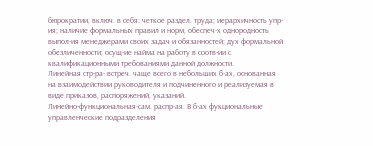бюрократии, включ. в себя: четкое раздел. труда; иерархичность упр-ия; наличие формальных правил и норм, обеспеч-х однородность выпол-ия менеджерами своих задач и обязанностей; дух формальной обезличенности; осущ-ие найма на работу в соотв-ии с квалификационными требованиями данной должности.
Линейная стр-ра- встреч. чаще всего в небольших б-ах, основанная на взаимодействии руководителя и подчиненного и реализуемая в виде приказов, распоряжений, указаний.
Линейно-функциональная-сам. распр-ая. В б-ах фукциональные управленческие подразделения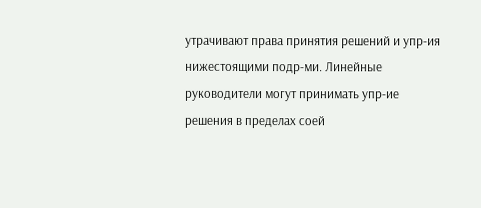утрачивают права принятия решений и упр-ия нижестоящими подр-ми. Линейные руководители могут принимать упр-ие решения в пределах соей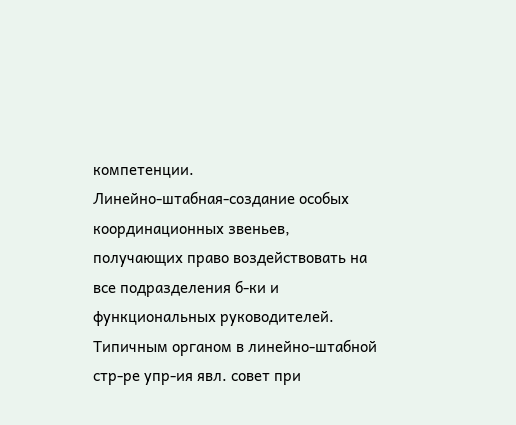компетенции.
Линейно-штабная-создание особых координационных звеньев, получающих право воздействовать на все подразделения б-ки и функциональных руководителей. Типичным органом в линейно-штабной стр-ре упр-ия явл. совет при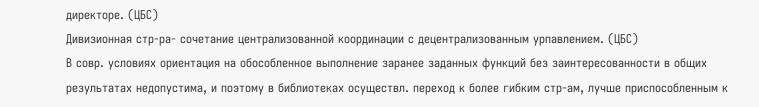директоре. (ЦБС)
Дивизионная стр-ра- сочетание централизованной координации с децентрализованным урпавлением. (ЦБС)
В совр. условиях ориентация на обособленное выполнение заранее заданных функций без заинтересованности в общих результатах недопустима, и поэтому в библиотеках осуществл. переход к более гибким стр-ам, лучше приспособленным к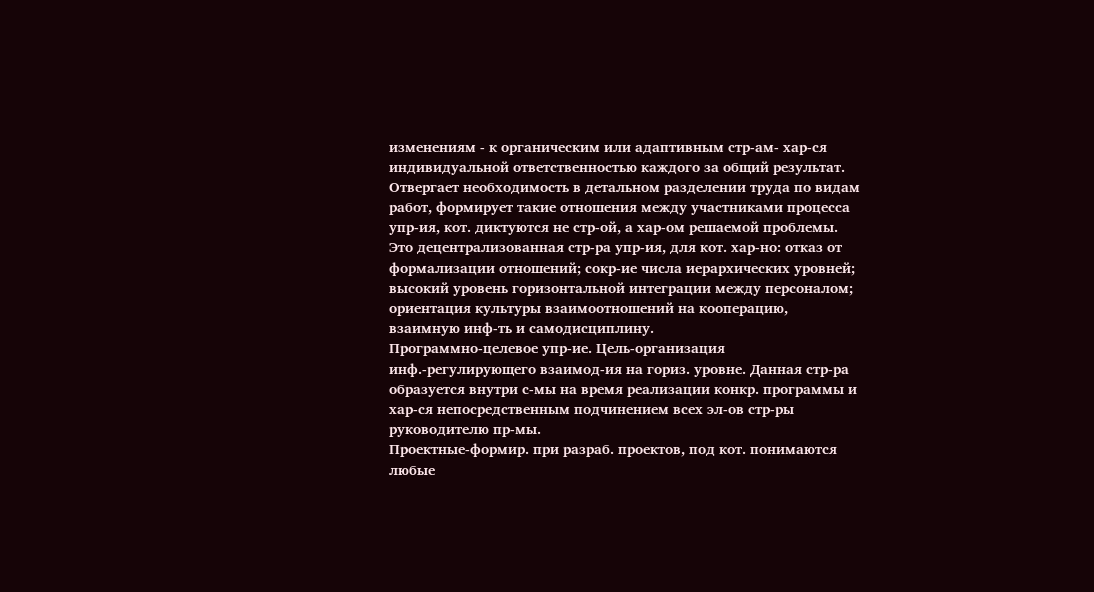изменениям - к органическим или адаптивным стр-ам- хар-ся индивидуальной ответственностью каждого за общий результат. Отвергает необходимость в детальном разделении труда по видам работ, формирует такие отношения между участниками процесса упр-ия, кот. диктуются не стр-ой, а хар-ом решаемой проблемы. Это децентрализованная стр-ра упр-ия, для кот. хар-но: отказ от формализации отношений; сокр-ие числа иерархических уровней; высокий уровень горизонтальной интеграции между персоналом; ориентация культуры взаимоотношений на кооперацию, взаимную инф-ть и самодисциплину.
Программно-целевое упр-ие. Цель-организация инф.-регулирующего взаимод-ия на гориз. уровне. Данная стр-ра образуется внутри с-мы на время реализации конкр. программы и хар-ся непосредственным подчинением всех эл-ов стр-ры руководителю пр-мы.
Проектные-формир. при разраб. проектов, под кот. понимаются любые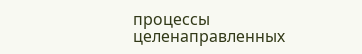процессы целенаправленных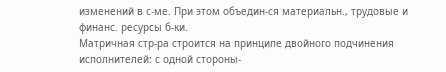изменений в с-ме. При этом объедин-ся материальн., трудовые и финанс. ресурсы б-ки.
Матричная стр-ра строится на принципе двойного подчинения исполнителей: с одной стороны-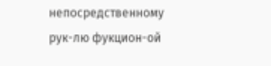непосредственному рук-лю фукцион-ой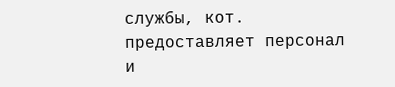службы, кот. предоставляет персонал и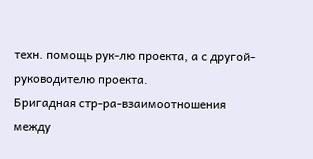техн. помощь рук-лю проекта, а с другой-руководителю проекта.
Бригадная стр-ра-взаимоотношения между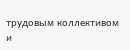трудовым коллективом и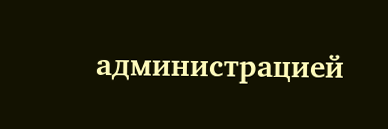администрацией